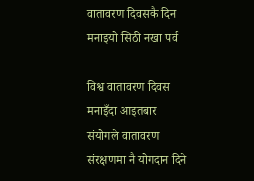वातावरण दिवसकै दिन मनाइयो सिठी नखा पर्व

विश्व वातावरण दिवस मनाइँदा आइतबार संयोगले वातावरण संरक्षणमा नै योगदान दिने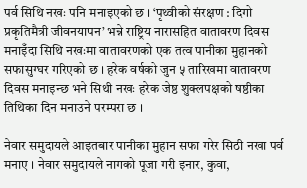पर्व सिथि नखः पनि मनाइएको छ । ‘पृथ्वीको संरक्षण : दिगो प्रकृतिमैत्री जीवनयापन’ भन्ने राष्ट्रिय नारासहित वातावरण दिवस मनाइँदा सिथि नखःमा वातावरणको एक तत्व पानीका मुहानको सफासुग्घर गरिएको छ । हरेक वर्षको जुन ५ तारिखमा वातावरण दिवस मनाइन्छ भने सिथी नखः हरेक जेष्ठ शुक्लपक्षको षष्ठीका तिथिका दिन मनाउने परम्परा छ ।

नेवार समुदायले आइतबार पानीका मुहान सफा गरेर सिठी नखा पर्व मनाए । नेवार समुदायले नागको पूजा गरी इनार, कुवा,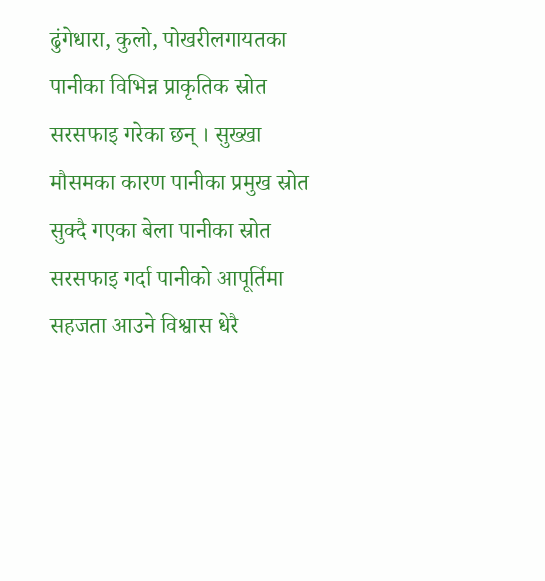ढुंगेधारा, कुलो, पोखरीलगायतका पानीका विभिन्न प्राकृतिक स्रोत सरसफाइ गरेका छन् । सुख्खा मौसमका कारण पानीका प्रमुख स्रोत सुक्दै गएका बेला पानीका स्रोत सरसफाइ गर्दा पानीको आपूर्तिमा सहजता आउने विश्वास धेरै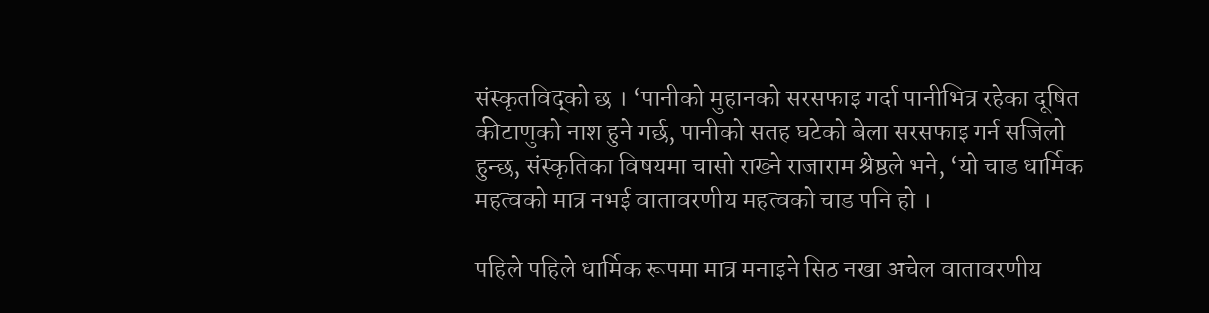संस्कृतविद्को छ । ‘पानीको मुहानको सरसफाइ गर्दा पानीभित्र रहेका दूषित कीटाणुको नाश हुने गर्छ, पानीको सतह घटेको बेला सरसफाइ गर्न सजिलो हुन्छ, संस्कृतिका विषयमा चासो राख्ने राजाराम श्रेष्ठले भने, ‘यो चाड धार्मिक महत्वको मात्र नभई वातावरणीय महत्वको चाड पनि हो ।

पहिले पहिले धार्मिक रूपमा मात्र मनाइने सिठ नखा अचेल वातावरणीय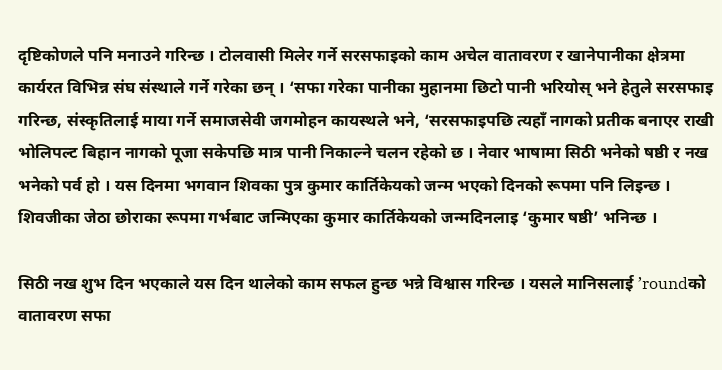दृष्टिकोणले पनि मनाउने गरिन्छ । टोलवासी मिलेर गर्ने सरसफाइको काम अचेल वातावरण र खानेपानीका क्षेत्रमा कार्यरत विभिन्न संघ संस्थाले गर्ने गरेका छन् । ‘सफा गरेका पानीका मुहानमा छिटो पानी भरियोस् भने हेतुले सरसफाइ गरिन्छ, संस्कृतिलाई माया गर्ने समाजसेवी जगमोहन कायस्थले भने, ‘सरसफाइपछि त्यहाँ नागको प्रतीक बनाएर राखी भोलिपल्ट बिहान नागको पूजा सकेपछि मात्र पानी निकाल्ने चलन रहेको छ । नेवार भाषामा सिठी भनेको षष्ठी र नख भनेको पर्व हो । यस दिनमा भगवान शिवका पुत्र कुमार कार्तिकेयको जन्म भएको दिनको रूपमा पनि लिइन्छ । शिवजीका जेठा छोराका रूपमा गर्भबाट जन्मिएका कुमार कार्तिकेयको जन्मदिनलाइ ‘कुमार षष्ठी’ भनिन्छ ।

सिठी नख शुभ दिन भएकाले यस दिन थालेको काम सफल हुन्छ भन्ने विश्वास गरिन्छ । यसले मानिसलाई ’roundको वातावरण सफा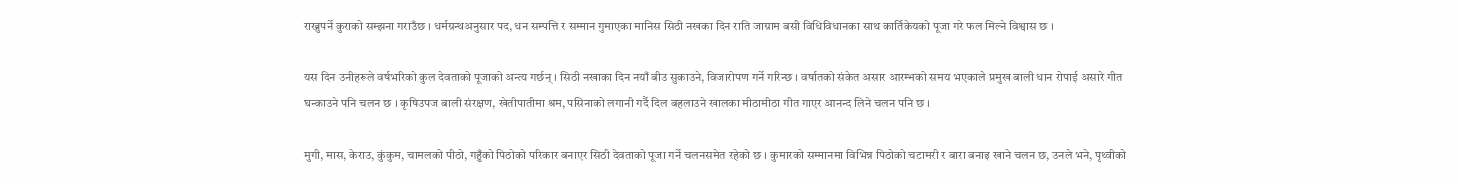राख्नुपर्ने कुराको सम्झना गराउँछ । धर्मग्रन्थअनुसार पद, धन सम्पत्ति र सम्मान गुमाएका मानिस सिठी नखका दिन राति जाग्राम बसी विधिविधानका साथ कार्तिकेयको पूजा गरे फल मिल्ने विश्वास छ ।

यस दिन उनीहरूले वर्षभरिको कुल देवताको पूजाको अन्त्य गर्छन् । सिठी नखाका दिन नयाँ बीउ सुकाउने, विजारोपण गर्ने गरिन्छ । वर्षातको संकेत असार आरम्भको समय भएकाले प्रमुख बाली धान रोपाई असारे गीत घन्काउने पनि चलन छ । कृषिउपज बाली संरक्षण, खेतीपातीमा श्रम, पसिनाको लगानी गर्दै दिल बहलाउने खालका मीठामीठा गीत गाएर आनन्द लिने चलन पनि छ ।

मुगी, मास, केराउ, कुंकुम, चामलको पीठो, गहुँको पिठोको परिकार बनाएर सिठी देवताको पूजा गर्ने चलनसमेत रहेको छ । कुमारको सम्मानमा विभिन्न पिठोको चटामरी र बारा बनाइ खाने चलन छ, उनले भने, पृथ्वीको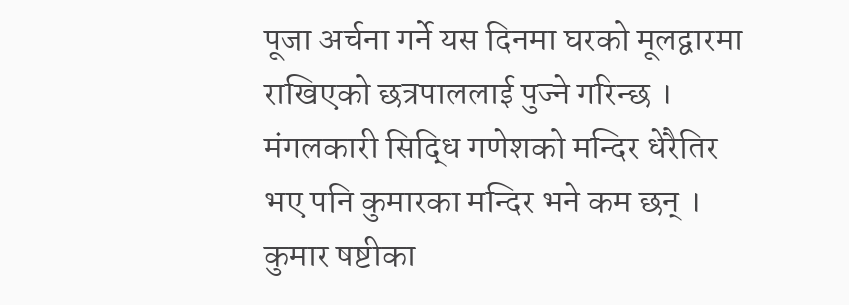पूजा अर्चना गर्ने यस दिनमा घरको मूलद्वारमा राखिएको छत्रपाललाई पुज्ने गरिन्छ । मंगलकारी सिद्धि गणेशको मन्दिर धेरैतिर भए पनि कुमारका मन्दिर भने कम छन् । कुमार षष्टीका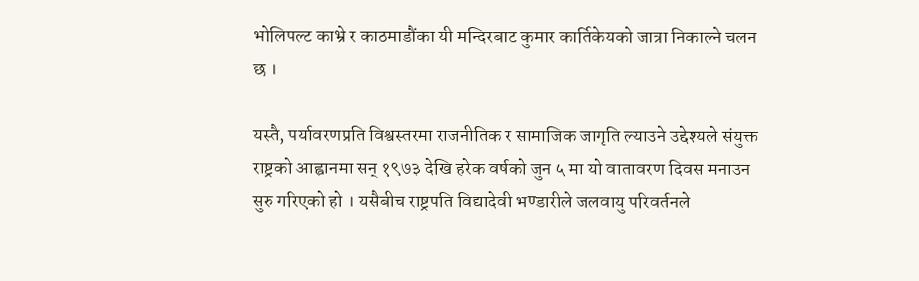भोलिपल्ट काभ्रे र काठमाडौंका यी मन्दिरबाट कुमार कार्तिकेयको जात्रा निकाल्ने चलन छ ।

यस्तै, पर्यावरणप्रति विश्वस्तरमा राजनीतिक र सामाजिक जागृति ल्याउने उद्देश्यले संयुक्त राष्ट्रको आह्वानमा सन् १९७३ देखि हरेक वर्षको जुन ५ मा यो वातावरण दिवस मनाउन सुरु गरिएको हो । यसैबीच राष्ट्रपति विद्यादेवी भण्डारीले जलवायु परिवर्तनले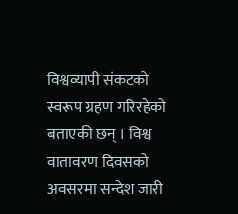विश्वव्यापी संकटको स्वरूप ग्रहण गरिरहेको बताएकी छन् । विश्व वातावरण दिवसको अवसरमा सन्देश जारी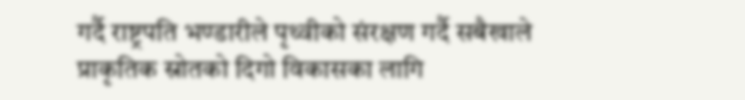गर्दै राष्ट्रपति भण्डारीले पृथ्वीको संरक्षण गर्दै सबैखाले प्राकृतिक स्रोतको दिगो विकासका लागि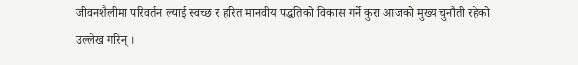जीवनशैलीमा परिवर्तन ल्याई स्वच्छ र हरित मानवीय पद्धतिको विकास गर्ने कुरा आजको मुख्य चुनौती रहेको उल्लेख गरिन् ।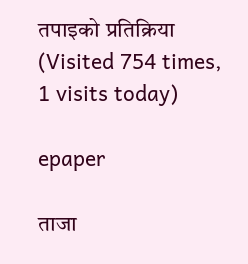तपाइको प्रतिक्रिया
(Visited 754 times, 1 visits today)

epaper

ताजा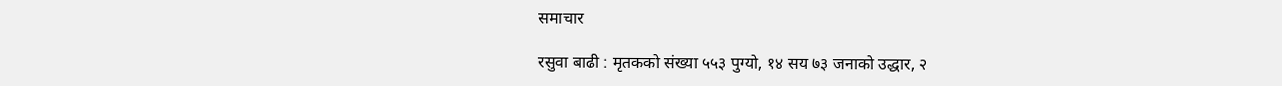समाचार

रसुवा बाढी : मृतकको संख्या ५५३ पुग्यो, १४ सय ७३ जनाको उद्धार, २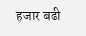हजार बढी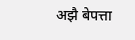अझै बेपत्ता